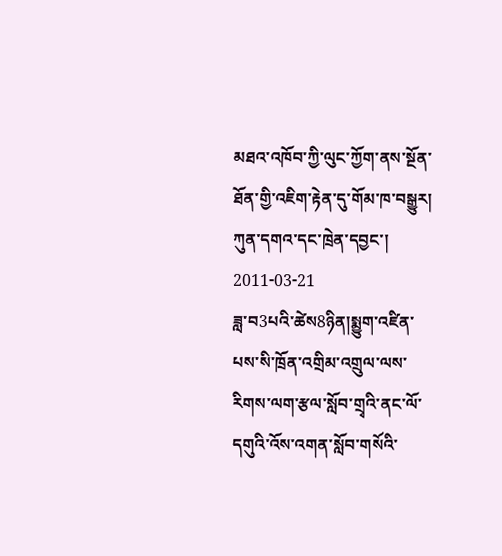མཐའ་འཁོབ་ཀྱི་ལུང་ཀྱོག་ནས་སྔོན་ཐོན་གྱི་འཇིག་རྟེན་དུ་གོམ་ཁ་བསྒྱུར།
ཀུན་དགའ་དང་ཁྲེན་དབྱང་།        2011-03-21
ཟླ་བ3པའི་ཚེས8ཉིན།སྨྱུག་འཛིན་པས་སི་ཁྲོན་འགྲིམ་འགྲུལ་ལས་རིགས་ལག་རྩལ་སློབ་གྲྭའི་ནང་ལོ་དགུའི་འོས་འགན་སློབ་གསོའི་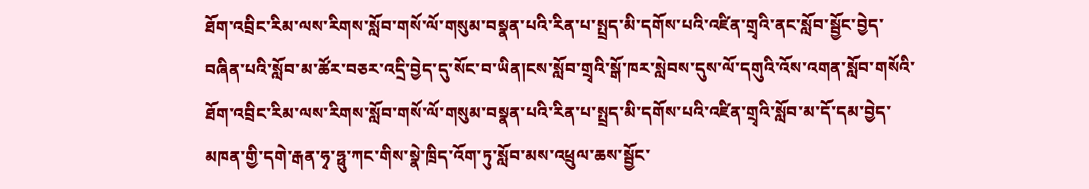ཐོག་འབྲིང་རིམ་ལས་རིགས་སློབ་གསོ་ལོ་གསུམ་བསྣན་པའི་རིན་པ་སྤྲད་མི་དགོས་པའི་འཛིན་གྲྭའི་ནང་སློབ་སྦྱོང་བྱེད་བཞིན་པའི་སློབ་མ་ཚོར་བཅར་འདྲི་བྱེད་དུ་སོང་བ་ཡིན།ངས་སློབ་གྲྭའི་སྒོ་ཁར་སླེབས་དུས་ལོ་དགུའི་འོས་འགན་སློབ་གསོའི་ཐོག་འབྲིང་རིམ་ལས་རིགས་སློབ་གསོ་ལོ་གསུམ་བསྣན་པའི་རིན་པ་སྤྲད་མི་དགོས་པའི་འཛིན་གྲྭའི་སློབ་མ་དོ་དམ་བྱེད་མཁན་གྱི་དགེ་རྒན་ཧྭ་ཧྥུ་ཀང་གིས་སྣེ་ཁྲིད་འོག་ཏུ་སློབ་མས་འཕྲུལ་ཆས་སྦྱོང་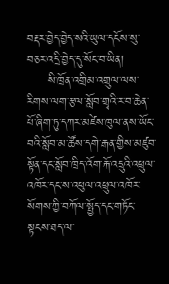བརྡར་བྱེད་བྱེད་སའི་ཡུལ་དངོས་སུ་བཅར་འདྲི་བྱེད་དུ་སོང་བ་ཡིན།
     སི་ཁྲོན་འགྲིམ་འགྲུལ་ལས་རིགས་ལག་རྩལ་སློབ་གྲྭའི་ར་བ་ཆེན་པོ་ཞིག་ཏུ་དཀར་མཛེས་ཁུལ་ནས་ཡོང་བའི་སློབ་མ་ཚོས་དགེ་རྒན་གྱིས་མཛུབ་སྟོན་དང་སློབ་ཁྲིད་འོག་རྐོ་འདྲུའི་འཕྲུལ་འཁོར་དང་ས་འཕུལ་འཕྲུལ་འཁོར་སོགས་ཀྱི་བཀོལ་སྤྱོད་དང་གཏོང་སྟངས་ཐད་ལ་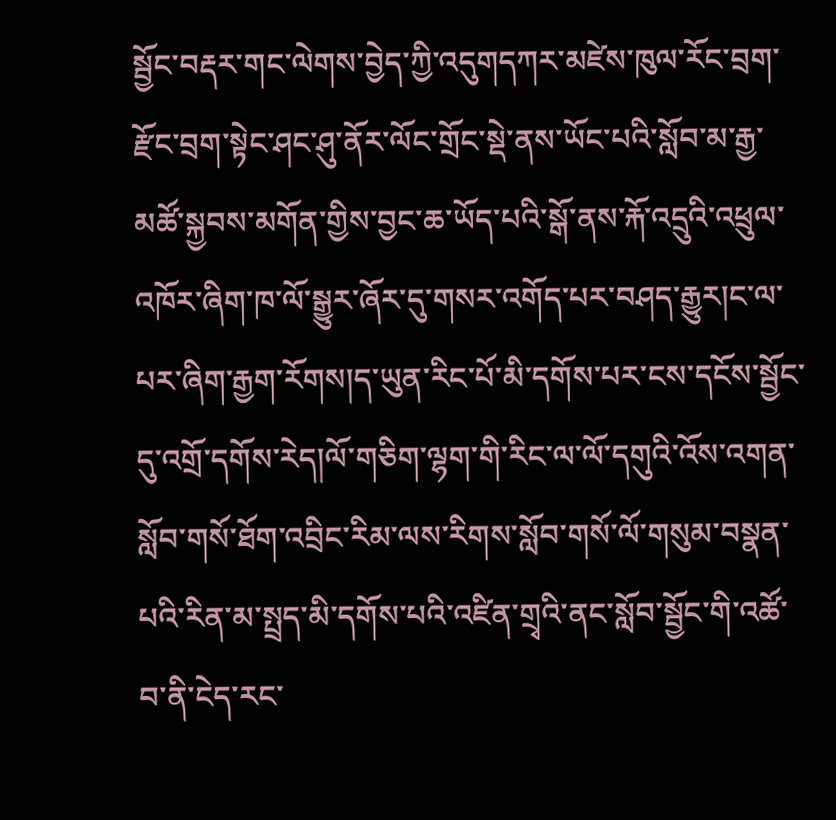སྦྱོང་བརྡར་གང་ལེགས་བྱེད་ཀྱི་འདུགདཀར་མཛེས་ཁུལ་རོང་བྲག་རྫོང་བྲག་སྟེང་ཤང་ཤུ་ནོར་ལོང་གྲོང་སྡེ་ནས་ཡོང་པའི་སློབ་མ་རྒྱ་མཚོ་སྐྱབས་མགོན་གྱིས་བྱང་ཆ་ཡོད་པའི་སྒོ་ནས་རྐོ་འདྲུའི་འཕྲུལ་འཁོར་ཞིག་ཁ་ལོ་སྒྱུར་ཞོར་དུ་གསར་འགོད་པར་བཤད་རྒྱུར།ང་ལ་པར་ཞིག་རྒྱག་རོགས།ད་ཡུན་རིང་པོ་མི་དགོས་པར་ངས་དངོས་སྦྱོང་དུ་འགྲོ་དགོས་རེད།ལོ་གཅིག་ལྷག་གི་རིང་ལ་ལོ་དགུའི་འོས་འགན་སློབ་གསོ་ཐོག་འབྲིང་རིམ་ལས་རིགས་སློབ་གསོ་ལོ་གསུམ་བསྣན་པའི་རིན་མ་སྤྲད་མི་དགོས་པའི་འཛིན་གྲྭའི་ནང་སློབ་སྦྱོང་གི་འཚོ་བ་ནི་ངེད་རང་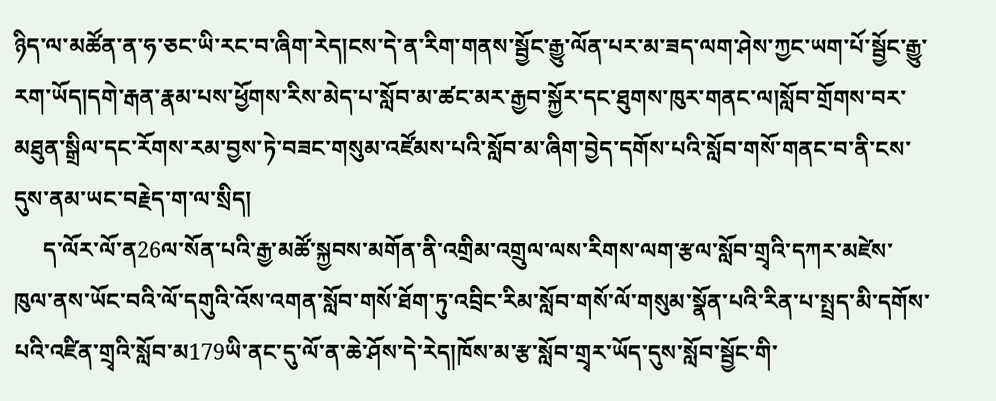ཉིད་ལ་མཚོན་ན་ཧ་ཅང་ཡི་རང་བ་ཞིག་རེད།ངས་དེ་ན་རིག་གནས་སྦྱོང་རྒྱུ་ལོན་པར་མ་ཟད་ལག་ཤེས་ཀྱང་ཡག་པོ་སྦྱོང་རྒྱུ་རག་ཡོད།དགེ་རྒན་རྣམ་པས་ཕྱོགས་རིས་མེད་པ་སློབ་མ་ཚང་མར་རྒྱབ་སྐྱོར་དང་ཐུགས་ཁུར་གནང་ལ།སློབ་གྲོགས་བར་མཐུན་སྒྲིལ་དང་རོགས་རམ་བྱས་ཏེ་བཟང་གསུམ་འཛོམས་པའི་སློབ་མ་ཞིག་བྱེད་དགོས་པའི་སློབ་གསོ་གནང་བ་ནི་ངས་དུས་ནམ་ཡང་བརྗེད་ག་ལ་སྲིད།
     ད་ལོར་ལོ་ན26ལ་སོན་པའི་རྒྱ་མཚོ་སྐྱབས་མགོན་ནི་འགྲིམ་འགྲུལ་ལས་རིགས་ལག་རྩལ་སློབ་གྲྭའི་དཀར་མཛེས་ཁུལ་ནས་ཡོང་བའི་ལོ་དགུའི་འོས་འགན་སློབ་གསོ་ཐོག་ཏུ་འབྲིང་རིམ་སློབ་གསོ་ལོ་གསུམ་སྣོན་པའི་རིན་པ་སྤྲད་མི་དགོས་པའི་འཛིན་གྲྭའི་སློབ་མ179ཡི་ནང་དུ་ལོ་ན་ཆེ་ཤོས་དེ་རེད།ཁོས་མ་རྩ་སློབ་གྲྭར་ཡོད་དུས་སློབ་སྦྱོང་གི་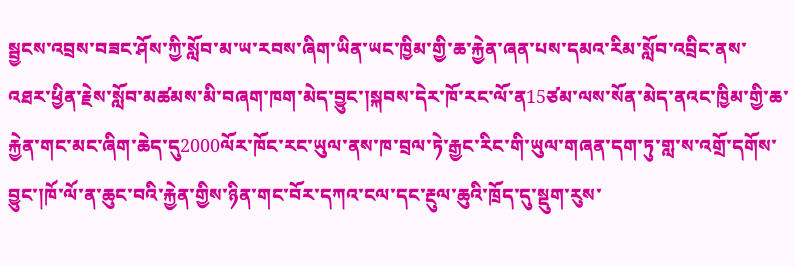སྦྱངས་འབྲས་བཟང་ཤོས་ཀྱི་སློབ་མ་ཡ་རབས་ཞིག་ཡིན་ཡང་ཁྱིམ་གྱི་ཆ་རྐྱེན་ཞན་པས་དམའ་རིམ་སློབ་འབྲིང་ནས་འཐར་ཕྱིན་རྗེས་སློབ་མཚམས་མི་བཞག་ཁག་མེད་བྱུང་།སྐབས་དེར་ཁོ་རང་ལོ་ན15ཙམ་ལས་སོན་མེད་ནའང་ཁྱིམ་གྱི་ཆ་རྐྱེན་གང་མང་ཞིག་ཆེད་དུ2000ལོར་ཁོང་རང་ཡུལ་ནས་ཁ་བྲལ་ཏེ་རྒྱང་རིང་གི་ཡུལ་གཞན་དག་ཏུ་གླ་ས་འགྲོ་དགོས་བྱུང་།ཁོ་ལོ་ན་ཆུང་བའི་རྐྱེན་གྱིས་ཉིན་གང་བོར་དཀའ་ངལ་དང་རྔུལ་ཆུའི་ཁྲོད་དུ་སྡུག་རུས་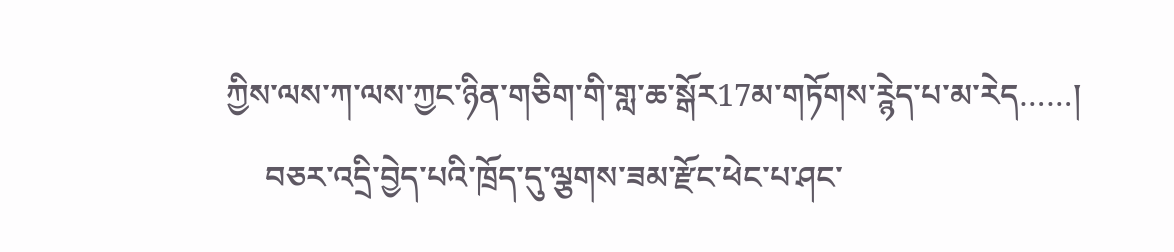ཀྱིས་ལས་ཀ་ལས་ཀྱང་ཉིན་གཅིག་གི་གླ་ཆ་སྒོར17མ་གཏོགས་ཪྙེད་པ་མ་རེད……།
     བཅར་འདྲི་བྱེད་པའི་ཁྲོད་དུ་ལྕགས་ཟམ་རྫོང་ཕེང་པ་ཤང་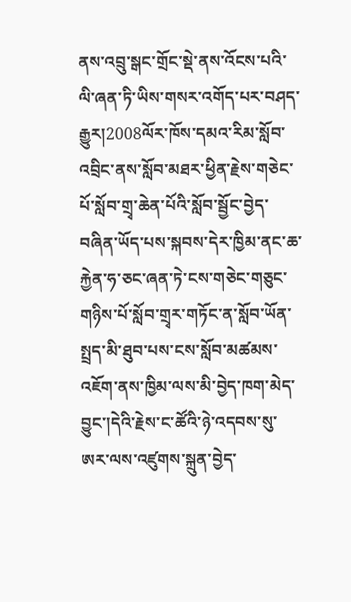ནས་འབྲུ་སྒང་གྲོང་སྡེ་ནས་འོངས་པའི་ལི་ཞན་ཏི་ཡིས་གསར་འགོད་པར་བཤད་རྒྱུར།2008ལོར་ཁོས་དམའ་རིམ་སློབ་འབྲིང་ནས་སློབ་མཐར་ཕྱིན་རྗེས་གཅེང་པོ་སློབ་གྲྭ་ཆེན་པོའི་སློབ་སྦྱོང་བྱེད་བཞིན་ཡོད་པས་སྐབས་དེར་ཁྱིམ་ནང་ཆ་རྐྱེན་ཧ་ཅང་ཞན་ཏེ་ངས་གཅེང་གཅུང་གཉིས་པོ་སློབ་གྲྭར་གཏོང་ན་སློབ་ཡོན་སྤྲད་མི་ཐུབ་པས་ངས་སློབ་མཚམས་འཇོག་ནས་ཁྱིམ་ལས་མི་བྱེད་ཁག་མེད་བྱུང་།དེའི་རྗེས་ང་ཚོའི་ཉེ་འདབས་སུ་ཨར་ལས་འཛུགས་སྐྲུན་བྱེད་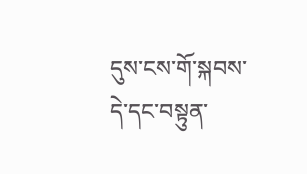དུས་ངས་གོ་སྐབས་དེ་དང་བསྟུན་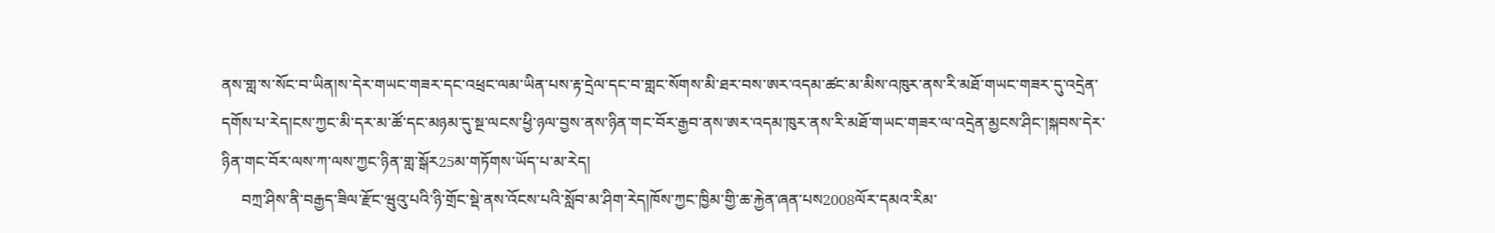ནས་གླ་ས་སོང་བ་ཡིན།ས་དེར་གཡང་གཟར་དང་འཕྲང་ལམ་ཡིན་པས་རྟ་དྲེལ་དང་བ་གླང་སོགས་མི་ཐར་བས་ཨར་འདམ་ཚང་མ་མིས་འཁུར་ནས་རི་མཐོ་གཡང་གཟར་དུ་འདྲེན་དགོས་པ་རེད།ངས་ཀྱང་མི་དར་མ་ཚོ་དང་མཉམ་དུ་སྔ་ལངས་ཕྱི་ཉལ་བྱས་ནས་ཉིན་གང་བོར་རྒྱབ་ནས་ཨར་འདམ་ཁུར་ནས་རི་མཐོ་གཡང་གཟར་ལ་འདྲེན་མྱངས་ཤིང་།སྐབས་དེར་ཉིན་གང་བོར་ལས་ཀ་ལས་ཀྱང་ཉིན་གླ་སྒོར25མ་གཏོགས་ཡོད་པ་མ་རེད།
     བཀྲ་ཤིས་ནི་བརྒྱད་ཟིལ་རྫོང་ཝུའུ་པའི་ཉི་གྲོང་སྡེ་ནས་འོངས་པའི་སློབ་མ་ཤིག་རེད།ཁོས་ཀྱང་ཁྱིམ་གྱི་ཆ་རྐྱེན་ཞན་པས2008ལོར་དམའ་རིམ་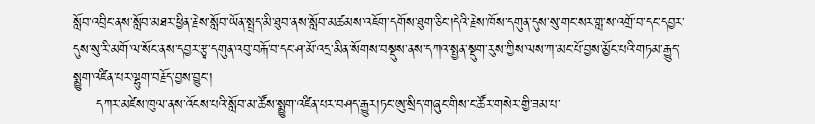སློབ་འབྲིང་ནས་སློབ་མཐར་ཕྱིན་རྗེས་སློབ་ཡོན་སྤྲད་མི་ཐུབ་ནས་སློབ་མཚམས་འཇོག་དགོས་ཐུག་ཅིང་།དེའི་རྗེས་ཁོས་དགུན་དུས་སུ་གང་སར་གླ་ས་འགྲོ་བ་དང་དབྱར་དུས་སུ་རི་མགོ་ལ་སོང་ནས་དབྱར་རྩྭ་དགུན་འབུ་བརྐོ་བ་དང་ཤ་མོ་འདྲ་མིན་སོགས་བསྡུས་ནས་དཀའ་སྤྱན་སྡུག་རུས་ཀྱིས་ལས་ཀ་མང་པོ་བྱས་མྱོང་པའི་གཏམ་རྒྱུད་སྨྱུག་འཛིན་པར་ལྷུག་བརྗོད་བྱས་བྱུང་།
     དཀར་མཛེས་ཁུལ་ནས་འོངས་པའི་སློབ་མ་ཚོས་སྨྱུག་འཛིན་པར་བཤད་རྒྱུར།ཏང་ཨུ་སྲིད་གཞུང་གིས་ང་ཚོར་གསེར་གྱི་ཟམ་པ་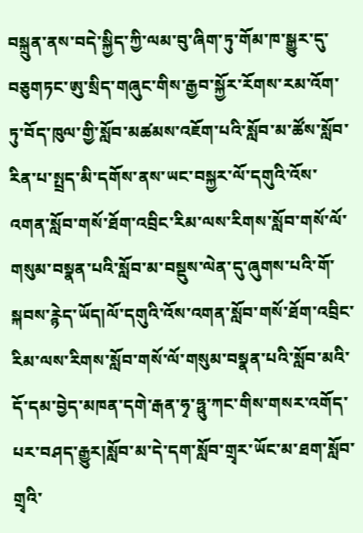བསྐྲུན་ནས་བདེ་སྐྱིད་ཀྱི་ལམ་བུ་ཞིག་ཏུ་གོམ་ཁ་སྒྱུར་དུ་བཅུགཏང་ཨུ་སྲིད་གཞུང་གིས་རྒྱབ་སྐྱོར་རོགས་རམ་འོག་ཏུ་བོད་ཁུལ་གྱི་སློབ་མཚམས་འཇོག་པའི་སློབ་མ་ཚོས་སློབ་རིན་པ་སྤྲད་མི་དགོས་ནས་ཡང་བསྐྱར་ལོ་དགུའི་འོས་འགན་སློབ་གསོ་ཐོག་འབྲིང་རིམ་ལས་རིགས་སློབ་གསོ་ལོ་གསུམ་བསྣན་པའི་སློབ་མ་བསྡུས་ལེན་དུ་ཞུགས་པའི་གོ་སྐབས་ཪྙེད་ཡོད།ལོ་དགུའི་འོས་འགན་སློབ་གསོ་ཐོག་འབྲིང་རིམ་ལས་རིགས་སློབ་གསོ་ལོ་གསུམ་བསྣན་པའི་སློབ་མའི་དོ་དམ་བྱེད་མཁན་དགེ་རྒན་ཧྭ་ཧྥུ་ཀང་གིས་གསར་འགོད་པར་བཤད་རྒྱུར།སློབ་མ་དེ་དག་སློབ་གྲྭར་ཡོང་མ་ཐག་སློབ་གྲྭའི་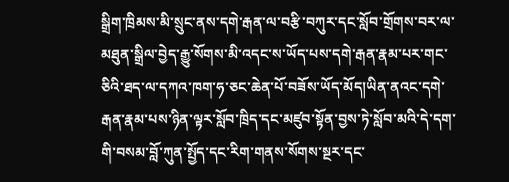སྒྲིག་ཁྲིམས་མི་སྲུང་ནས་དགེ་རྒན་ལ་བརྩི་བཀུར་དང་སློབ་གྲོགས་བར་ལ་མཐུན་སྒྲིལ་བྱེད་རྒྱུ་སོགས་མི་འདང་ས་ཡོད་པས་དགེ་རྒན་རྣམ་པར་གང་ཅིའི་ཐད་ལ་དཀའ་ཁག་ཧ་ཅང་ཆེན་པོ་བཟོས་ཡོད་མོད།ཡིན་ནའང་དགེ་རྒན་རྣམ་པས་ཉིན་ལྟར་སློབ་ཁྲིད་དང་མཛུབ་སྟོན་བྱས་ཏེ་སློབ་མའི་དེ་དག་གི་བསམ་བློ་ཀུན་སྤྱོད་དང་རིག་གནས་སོགས་སྔར་དང་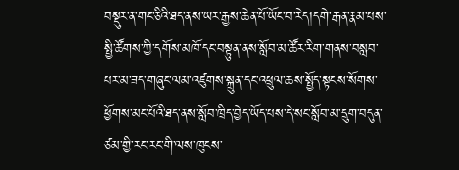བསྡུར་ན་གང་ཅིའི་ཐད་ནས་ཡར་རྒྱས་ཆེན་པོ་ཡོང་བ་རེད།དགེ་རྒན་རྣམ་པས་སྤྱི་ཚོགས་ཀྱི་དགོས་མཁོ་དང་བསྟུན་ནས་སློབ་མ་ཚོར་རིག་གནས་བསླབ་པར་མ་ཟད་གཞུང་ལམ་འཛུགས་སྐྲུན་དང་འཕྲུལ་ཆས་སྤྱོད་སྟངས་སོགས་ཕྱོགས་མང་པོའི་ཐད་ནས་སློབ་ཁྲིད་བྱེད་ཡོད་པས་དེ་སང་སློབ་མ་དྲུག་བདུན་ཙམ་གྱི་རང་རང་གི་ལས་ཁུངས་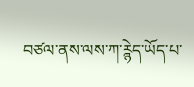བཙལ་ནས་ལས་ཀ་ཪྙེད་ཡོད་པ་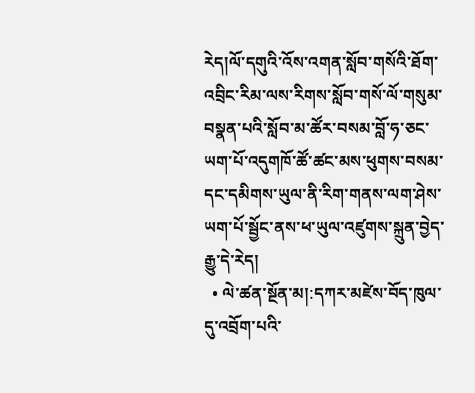རེད།ལོ་དགུའི་འོས་འགན་སློབ་གསོའི་ཐོག་འབྲིང་རིམ་ལས་རིགས་སློབ་གསོ་ལོ་གསུམ་བསྣན་པའི་སློབ་མ་ཚོར་བསམ་བློ་ཧ་ཅང་ཡག་པོ་འདུགཁོ་ཚོ་ཚང་མས་ཕུགས་བསམ་དང་དམིགས་ཡུལ་ནི་རིག་གནས་ལག་ཤེས་ཡག་པོ་སྦྱོང་ནས་ཕ་ཡུལ་འཛུགས་སྐྲུན་བྱེད་རྒྱུ་དེ་རེད།
  • ལེ་ཚན་སྔོན་མ།:དཀར་མཛེས་བོད་ཁུལ་དུ་འབྲོག་པའི་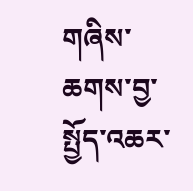གཞིས་ཆགས་བྱ་སྤྱོད་འཆར་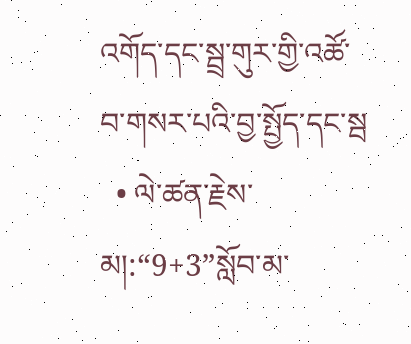འགོད་དང་སྦྲ་གུར་གྱི་འཚོ་བ་གསར་པའི་བྱ་སྤྱོད་དང་སྦ
  • ལེ་ཚན་རྗེས་མ།:“9+3”སློབ་མ་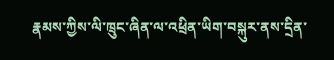རྣམས་ཀྱིས་ལི་ཁྲུང་ཞིན་ལ་འཕྲིན་ཡིག་བསྐུར་ནས་དྲིན་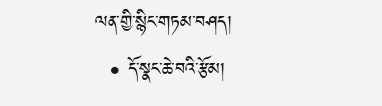ལན་གྱི་སྙིང་གཏམ་བཤད།
  • དོ་སྣང་ཆེ་བའི་རྩོམ།